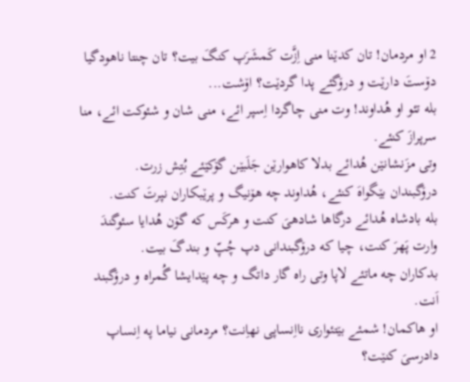2 او مردمان! تان کدێنا منی اِزَّت کَمشَرَپ کنگَ بیت؟ تان چنتا ناهودگیا دۆستَ دارێت و درۆگئے پدا گردێت؟ اۆشت...
بله تئو او هُداوند! وت منی چاگردا اِسپر ائے، منی شان و شئوکت ائے، منا سرپرازَ کنئے.
وتی مزَنشانێن هُدائے بدلا کاهوارێن جَلَبێن گۆکێئے بُتِش زرت.
درۆگبندان بێگواهَ کنئے، هُداوند چه هۆنیگ و پرێبکاران نپرتَ کنت.
بله بادشاه هُدائے درگاها شادهیَ کنت و هرکَس که گۆن هُدایا سئوگندَ وارت پَهرَ کنت، چیا که درۆگبندانی دپ چُپّ و بندگَ بیت.
بدکاران چه ماتئے لاپا وتی راه گار داتگ و چه پێدایشا گُمراه و درۆگبند اَنت.
او هاکمان! شمئے بێتئواری نااِنساپی نهاِنت؟ مردمانی نیاما په اِنساپ دادرسیَ کنێت؟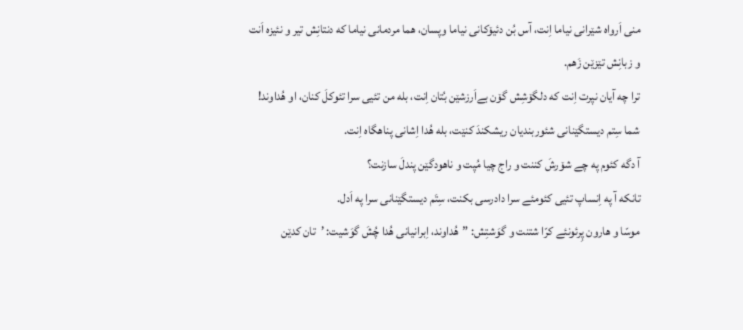منی اَرواه شێرانی نیاما اِنت، آس بُن دئیۆکانی نیاما وپسان، هما مردمانی نیاما که دنتانِش تیر و نئیزه اَنت و زبانِش تێزێن زَهم.
ترا چه آیان نپرت اِنت که دلگۆشِش گۆن بےاَرزشێن بُتان اِنت، بله من تئیی سرا تئوکلَ کنان، او هُداوند!
شما سِتم دیستگێنانی شئوربندیان ریشکندَ کنێت، بله هُدا اِشانی پناهگاه اِنت.
آ دگه کئوم په چے شۆرشَ کننت و راج چیا مُپت و ناهودگێن پندلَ سازنت؟
تانکه آ په اِنساپ تئیی کئومئے سرا دادرسی بکنت، سِتَم دیستگێنانی سرا په اَدل.
موسّا و هارون پِرئونئے کرّا شتنت و گوَشتِش: ”هُداوند، اِبرانیانی هُدا چُشَ گوَشیت: ’تان کدێن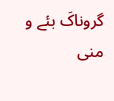گروناکَ بئے و منی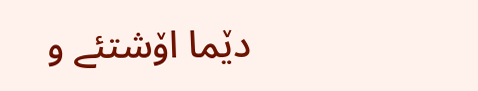دێما اۆشتئے و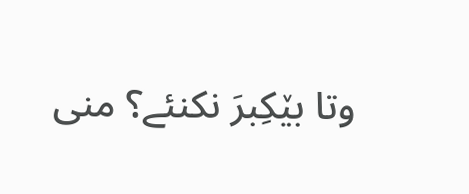وتا بێکِبرَ نکنئے؟ منی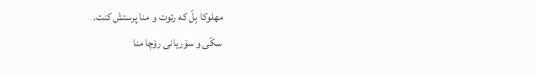مهلوکا بِلّ که رئوت و منا پرستشَ کنت.
سکّی و سۆریانی رۆچا منا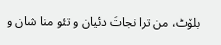بلۆٹ، من ترا نجاتَ دئیان و تئو منا شان و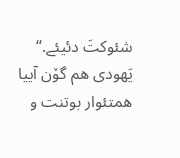شئوکتَ دئیئے.“
یَهودی هم گۆن آییا همتئوار بوتنت و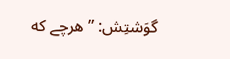گوَشتِش: ”هرچے که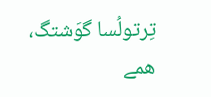تِرتولُسا گوَشتگ، همے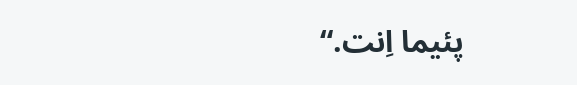پئیما اِنت.“